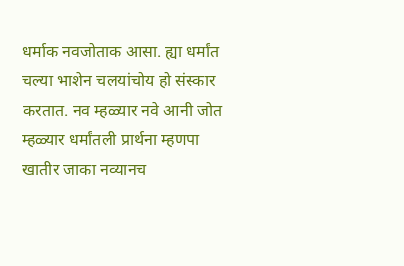धर्माक नवजोताक आसा. ह्या धर्मांत चल्या भाशेन चलयांचोय हो संस्कार करतात. नव म्हळ्यार नवे आनी जोत म्हळ्यार धर्मांतली प्रार्थना म्हणपा खातीर जाका नव्यानच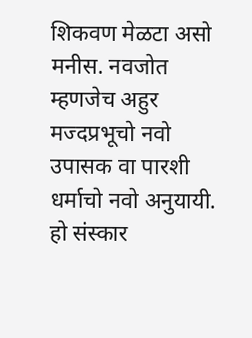शिकवण मेळटा असो मनीस. नवजोत म्हणजेच अहुर मज्दप्रभूचो नवो उपासक वा पारशी धर्माचो नवो अनुयायी. हो संस्कार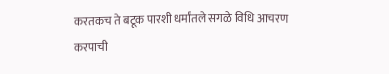करतकच ते बटूक पारशी धर्मांतले सगळे विधि आचरण करपाची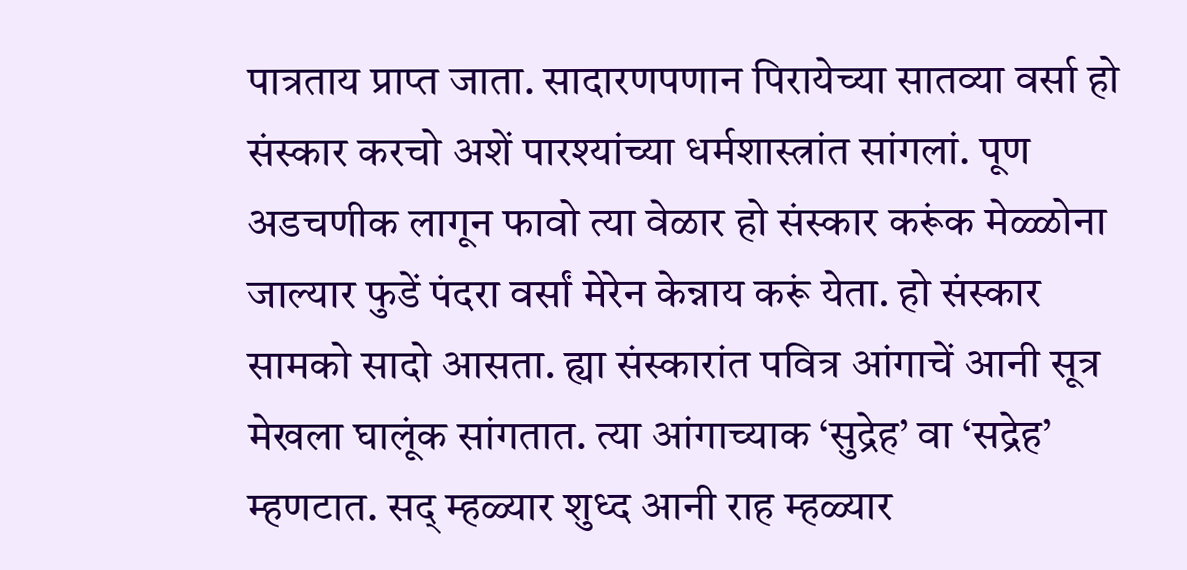पात्रताय प्राप्त जाता. सादारणपणान पिरायेच्या सातव्या वर्सा हो संस्कार करचो अशें पारश्यांच्या धर्मशास्त्रांत सांगलां. पूण अडचणीक लागून फावो त्या वेळार हो संस्कार करूंक मेळ्ळोना जाल्यार फुडें पंदरा वर्सां मेरेन केन्नाय करूं येता. हो संस्कार सामको सादो आसता. ह्या संस्कारांत पवित्र आंगाचें आनी सूत्र मेखला घालूंक सांगतात. त्या आंगाच्याक ‘सुद्रेह’ वा ‘सद्रेह’ म्हणटात. सद् म्हळ्यार शुध्द आनी राह म्हळ्यार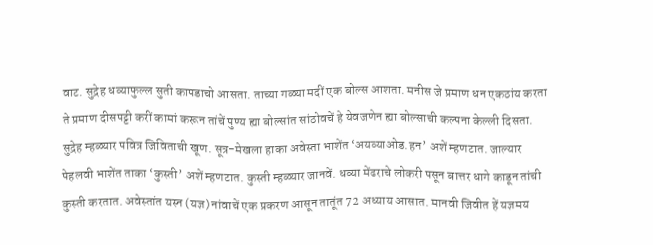वाट. सुद्रेह धव्याफुल्ल सुती कापडाचो आसता. ताच्या गळ्या मदीं एक बोल्स आशता. मनीस जे प्रमाण धन एकठांय करता ते प्रमाण दीसपट्टी करीं कामां करून तांचें पुण्य ह्या बोल्सांत सांठोवचें हे येवजणेन ह्या बोल्साची कल्पना केल्ली दिसता. सुद्रेह म्हळ्यार पवित्र जिविताची खूण. सूत्र-मेखला हाका अवेस्ता भाशेंत ‘अयव्याओड.हन’ अशें म्हणटात. जाल्यार पेहलवी भाशेंत ताका ‘कुस्ती’ अशें म्हणटात. कुस्ती म्हळ्यार जानवें. धव्या मेंढराचे लोकरी पसून बात्तर धागे काडून तांची कुस्ती करतात. अवेस्तांत यस्न (यज्ञ) नांवाचें एक प्रकरण आसून तातूंत 72 अध्याय आसात. मानवी जिवीत हें यज्ञमय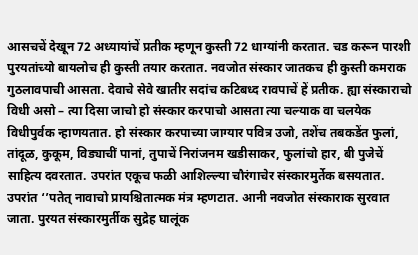आसचचें देखून 72 अध्यायांचें प्रतीक म्हणून कुस्ती 72 धाग्यांनी करतात. चड करून पारशी पुरयतांच्यो बायलोच ही कुस्ती तयार करतात. नवजोत संस्कार जातकच ही कुस्ती कमराक गुठलावपाची आसता. देवाचे सेवे खातीर सदांच कटिबध्द रावपाचें हें प्रतीक. ह्या संस्काराचो विधी असो – त्या दिसा जाचो हो संस्कार करपाचो आसता त्या चल्याक वा चलयेक विधीपुर्वक न्हाणयतात. हो संस्कार करपाच्या जाग्यार पवित्र उजो, तशेंच तबकडेंत फुलां, तांदूळ, कुकूम, विड्याचीं पानां, तुपाचें निरांजनम खडीसाकर, फुलांचो हार, बी पुजेचें साहित्य दवरतात. उपरांत एकूच फळी आशिल्ल्या चौरंगाचेर संस्कारमुर्तेक बसयतात. उपरांत ‘’पतेत् नावाचो प्रायश्चितात्मक मंत्र म्हणटात. आनी नवजोत संस्काराक सुरवात जाता. पुरयत संस्कारमुर्तीक सुद्रेह घालूंक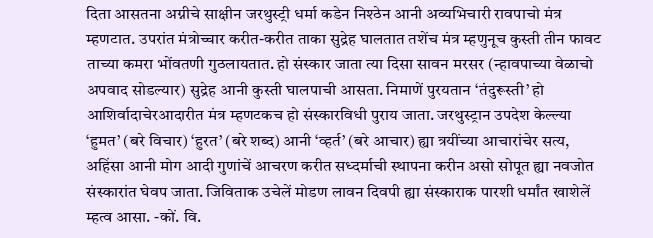दिता आसतना अग्नीचे साक्षीन जरथुस्ट्री धर्मा कडेन निश्ठेन आनी अव्यभिचारी रावपाचो मंत्र म्हणटात. उपरांत मंत्रोच्चार करीत-करीत ताका सुद्रेह घालतात तशेंच मंत्र म्हणुनूच कुस्ती तीन फावट ताच्या कमरा भोंवतणी गुठलायतात. हो संस्कार जाता त्या दिसा सावन मरसर (न्हावपाच्या वेळाचो अपवाद सोडल्यार) सुद्रेह आनी कुस्ती घालपाची आसता. निमाणें पुरयतान ‘तंदुरूस्ती’ हो आशिर्वादाचेरआदारीत मंत्र म्हणटकच हो संस्कारविधी पुराय जाता. जरथुस्ट्रान उपदेश केल्ल्या ‘हुमत’ (बरे विचार) ‘हुरत’ (बरे शब्द) आनी ‘व्हर्त’ (बरे आचार) ह्या त्रयींच्या आचारांचेर सत्य, अहिंसा आनी मोग आदी गुणांचें आचरण करीत सध्दर्माची स्थापना करीन असो सोपूत ह्या नवजोत संस्कारांत घेवप जाता. जिविताक उचेलें मोडण लावन दिवपी ह्या संस्काराक पारशी धर्मांत खाशेलें म्हत्व आसा. -कों. वि.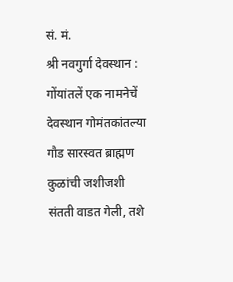सं. मं.
श्री नवगुर्गा देवस्थान : गोंयांतलें एक नामनेचें देवस्थान गोमंतकांतल्या गौड सारस्वत ब्राह्मण कुळांची जशीजशी संतती वाडत गेली, तशे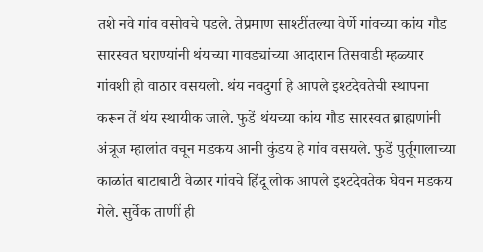तशे नवे गांव वसोवचे पडले. तेप्रमाण साश्टींतल्या वेर्णे गांवच्या कांय गौड सारस्वत घराण्यांनी थंयच्या गावड्यांच्या आदारान तिसवाडी म्हळ्यार गांवशी हो वाठार वसयलो. थंय नवदुर्गा हे आपले इश्टदेवतेची स्थापना करून तें थंय स्थायीक जाले. फुडें थंयच्या कांय गौड सारस्वत ब्राह्मणांनी अंत्रूज म्हालांत वचून मडकय आनी कुंडय हे गांव वसयले. फुडें पुर्तूगालाच्या काळांत बाटाबाटी वेळार गांवचे हिंदू लोक आपले इश्टदेवतेक घेवन मडकय गेले. सुर्वेक ताणीं ही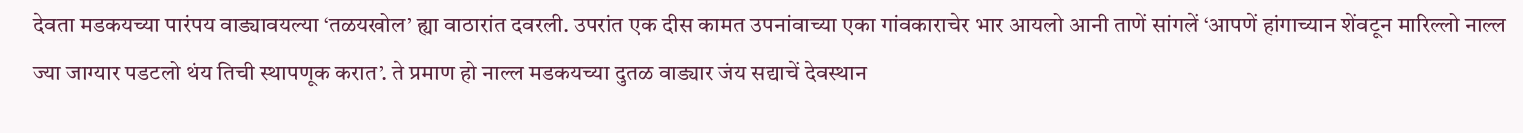देवता मडकयच्या पारंपय वाड्यावयल्या ‘तळयखोल’ ह्या वाठारांत दवरली. उपरांत एक दीस कामत उपनांवाच्या एका गांवकाराचेर भार आयलो आनी ताणें सांगलें ‘आपणें हांगाच्यान शेंवटून मारिल्लो नाल्ल ज्या जाग्यार पडटलो थंय तिची स्थापणूक करात’. ते प्रमाण हो नाल्ल मडकयच्या दुतळ वाड्यार जंय सद्याचें देवस्थान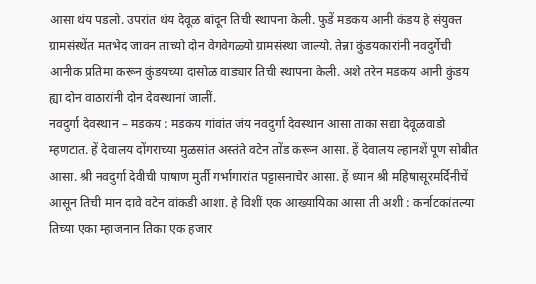आसा थंय पडलो. उपरांत थंय देवूळ बांदून तिची स्थापना केली. फुडें मडकय आनी कंडय हे संयुक्त ग्रामसंस्थेंत मतभेद जावन ताच्यो दोन वेगवेगळ्यो ग्रामसंस्था जाल्यो. तेन्ना कुंडयकारांनी नवदुर्गेची आनीक प्रतिमा करून कुंडयच्या दासोळ वाड्यार तिची स्थापना केली. अशे तरेन मडकय आनी कुंडय ह्या दोन वाठारांनी दोन देवस्थानां जालीं.
नवदुर्गा देवस्थान – मडकय : मडकय गांवांत जंय नवदुर्गा देवस्थान आसा ताका सद्या देवूळवाडो म्हणटात. हें देवालय दोंगराच्या मुळसांत अस्तंते वटेन तोंड करून आसा. हें देवालय ल्हानशें पूण सोबीत आसा. श्री नवदुर्गा देवीची पाषाण मुर्ती गर्भागारांत पट्टासनाचेर आसा. हें ध्यान श्री महिषासूरमर्दिनीचें आसून तिची मान दावे वटेन वांकडी आशा. हे विशीं एक आख्यायिका आसा ती अशी : कर्नाटकांतल्या तिच्या एका म्हाजनान तिका एक हजार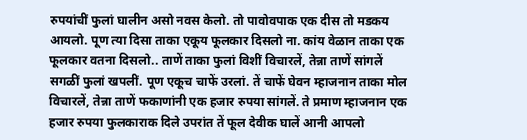रुपयांचीं फुलां घालीन असो नवस केलो. तो पावोवपाक एक दीस तो मडकय आयलो. पूण त्या दिसा ताका एकूय फूलकार दिसलो ना. कांय वेळान ताका एक फूलकार वतना दिसलो.. ताणें ताका फुलां विशीं विचारलें, तेन्ना ताणें सांगलें सगळीं फुलां खपलीं. पूण एकूच चाफें उरलां. तें चाफें घेवन म्हाजनान ताका मोल विचारलें, तेन्ना ताणें फकाणांनी एक हजार रुपया सांगलें. ते प्रमाण म्हाजनान एक हजार रुपया फुलकाराक दिले उपरांत तें फूल देवीक घालें आनी आपलो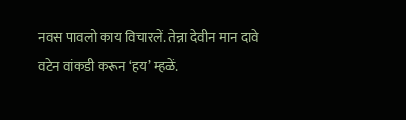नवस पावलो काय विचारलें. तेन्ना देवीन मान दावे वटेन वांकडी करून ‘हय’ म्हळें.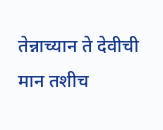तेन्नाच्यान ते देवीची मान तशीच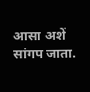आसा अशें सांगप जाता.